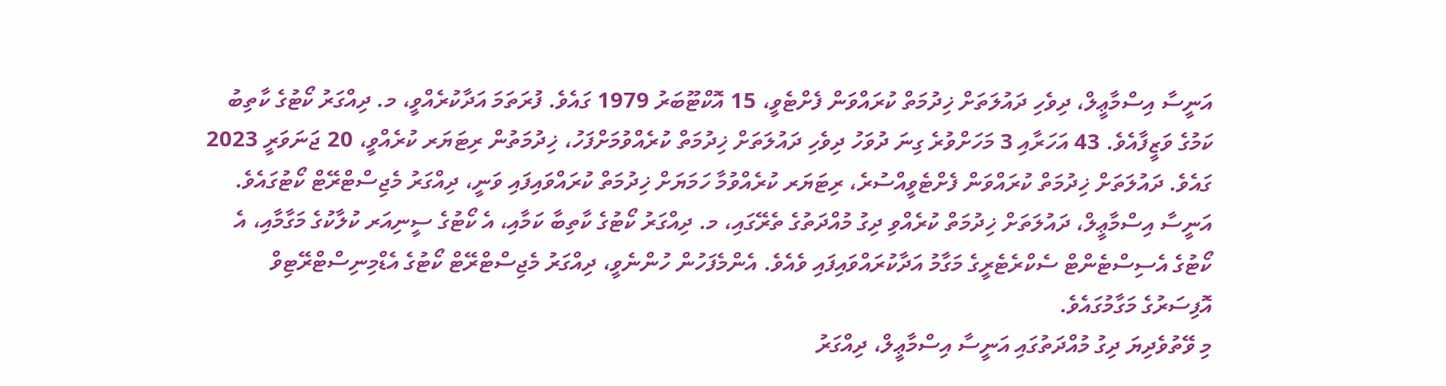އަނީސާ އިސްމާޢީލް، ދިވެހި ދައުލަތަށް ޚިދުމަތް ކުރައްވަން ފެށްޓެވީ، 15 އޮކްޓޫބަރު 1979 ގައެވެ. ފުރަތަމަ އަދާކުރެއްވީ، މ. ދިއްގަރު ކޯޓުގެ ކާތިބު ކަމުގެ ވަޒީފާއެވެ. 43 އަހަރާއި 3 މަހަށްވުރެ ގިނަ ދުވަހު ދިވެހި ދައުލަތަށް ޚިދުމަތް ކުރެއްވުމަށްފަހު، ޚިދުމަތުން ރިޓަޔަރ ކުރެއްވީ، 20 ޖަނަވަރީ 2023 ގައެވެ. ދައުލަތަށް ޚިދުމަތް ކުރައްވަން ފެށްޓެވީއްސުރެ، ރިޓަޔަރ ކުރެއްވުމާ ހަމަޔަށް ޚިދުމަތް ކުރައްވައިފައި ވަނީ، ދިއްގަރު މެޖިސްޓްރޭޓް ކޯޓުގައެވެ.
އަނީސާ އިސްމާޢީލް، ދައުލަތަށް ޚިދުމަތް ކުރެއްވި ދިގު މުއްދަތުގެ ތެރޭގައި، މ. ދިއްގަރު ކޯޓުގެ ކާތިބާ ކަމާއި، އެ ކޯޓުގެ ސީނިއަރ ކުލާކުގެ މަގާމާއި، އެ ކޯޓުގެ އެސިސްޓެންޓް ސެކްރެޓެރީގެ މަގާމު އަދާކުރައްވައިފައި ވެއެވެ. އެންމެފަހުން ހުންނެވީ، ދިއްގަރު މެޖިސްޓްރޭޓް ކޯޓުގެ އެޑްމިނިސްޓްރޭޓިވް އޮފިސަރުގެ މަގާމުގައެވެ.
މި ވޭތުވެދިޔަ ދިގު މުއްދަތުގައި އަނީސާ އިސްމާޢީލް، ދިއްގަރު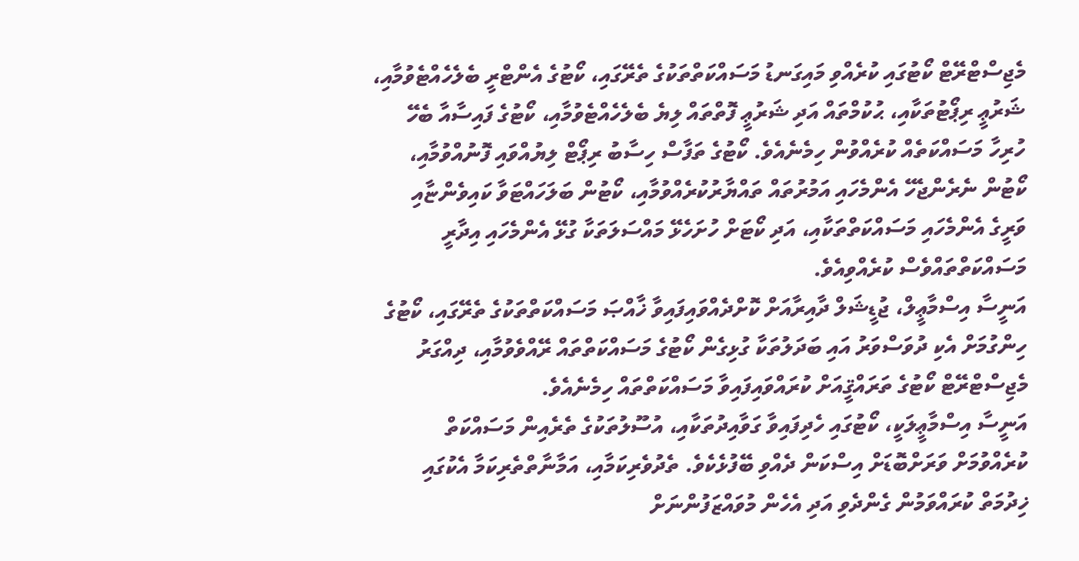މެޖިސްޓްރޭޓް ކޯޓުގައި ކުރެއްވި މައިގަނޑު މަސައްކަތްތަކުގެ ތެރޭގައި، ކޯޓުގެ އެންޓްރީ ބެލެހެއްޓެވުމާއި، ޝަރުޢީ ރިޕޯޓުތަކާއި، ޙުކުމްތައް އަދި ޝަރުޢީ ފޮތްތައް ލިޔެ ބެލެހެއްޓެވުމާއި، ކޯޓުގެ ފައިސާއާ ބެހޭ ހުރިހާ މަސައްކަތެއް ކުރެއްވުން ހިމެނެއެވެ. ކޯޓުގެ ތަފާސް ހިސާބު ރިޕޯޓް ލިޔުއްވައި ފޮނުއްވުމާއި، ކޯޓުން ނެރެންޖެހޭ އެންމެހައި އަމުރުތައް ތައްޔާރުކުރެއްވުމާއި، ކޯޓުން ބަލަހައްޓަވާ ކައިވެންޏާއި ވަރީގެ އެންމެހައި މަސައްކަތްތަކާއި، އަދި ކޯޓަށް ހުށަހެޅޭ މައްސަލަތަކާ ގުޅޭ އެންމެހައި އިދާރީ މަސައްކަތްތައްވެސް ކުރެއްވިއެވެ.
އަނީސާ އިސްމާޢީލް، ޖުޑީޝަލް ދާއިރާއަށް ކޮށްދެއްވައިފައިވާ ޚާއްޞަ މަސައްކަތްތަކުގެ ތެރޭގައި، ކޯޓުގެ ހިންގުމަށް އެކި ދުވަސްވަރު އައި ބަދަލުތަކާ ގުޅިގެން ކޯޓުގެ މަސައްކަތްތައް ރޭއްވެވުމާއި، ދިއްގަރު މެޖިސްޓްރޭޓް ކޯޓުގެ ތަރައްޤީއަށް ކުރައްވައިފައިވާ މަސައްކަތްތައް ހިމެނެއެވެ.
އަނީސާ އިސްމާޢީލަކީ، ކޯޓުގައި ހެދިފައިވާ ގަވާއިދުތަކާއި، އުސޫލުތަކުގެ ތެރެއިން މަސައްކަތް ކުރެއްވުމަށް ވަރަށްބޮޑަށް އިސްކަން ދެއްވި ބޭފުޅެކެވެ. ތެދުވެރިކަމާއި، އަމާނާތްތެރިކަމާ އެކުގައި ޚިދުމަތް ކުރައްވަމުން ގެންދެވި އަދި އެހެން މުވައްޒަފުންނަށް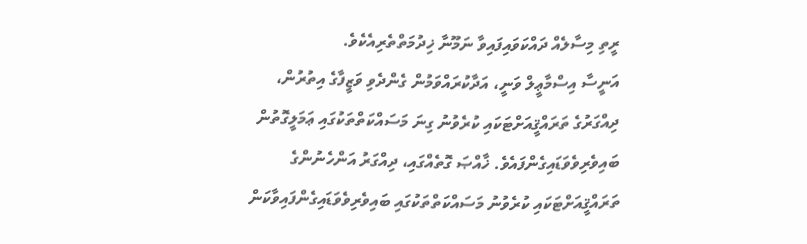ރީތި މިސާލެއް ދައްކަވައިފައިވާ ނަމޫނާ ޚިދުމަތްތެރިއެކެވެ.
އަނީސާ އިސްމާޢީލް ވަނީ، އަދާކުރައްވަމުން ގެންދެވި ވަޒީފާގެ އިތުރުން، ދިއްގަރުގެ ތަރައްޤީއަށްޓަކައި ކުރެވުނު ގިނަ މަސައްކަތްތަކުގައި ޢަމަލީގޮތުން ބައިވެރިވެވަޑައިގެންފައެވެ. ޚާއްޞަ ގޮތެއްގައި، ދިއްގަރު އަންހެނުންގެ ތަރައްޤީއަށްޓަކައި ކުރެވުނު މަސައްކަތްތަކުގައި ބައިވެރިވެވަޑައިގެންފައިވާކަން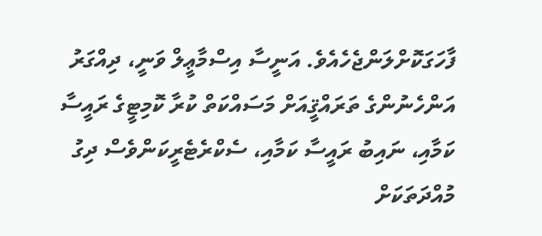ފާހަގަކޮށްލަންޖެހެއެވެ. އަނީސާ އިސްމާޢީލް ވަނީ، ދިއްގަރު އަންހެނުންގެ ތަރައްޤީއަށް މަސައްކަތް ކުރާ ކޮމިޓީގެ ރައީސާ ކަމާއި، ނައިބު ރައީސާ ކަމާއި، ސެކްރެޓެރީކަންވެސް ދިގު މުއްދަތަކަށް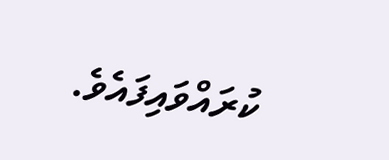ކުރައްވައިފައެވެ.